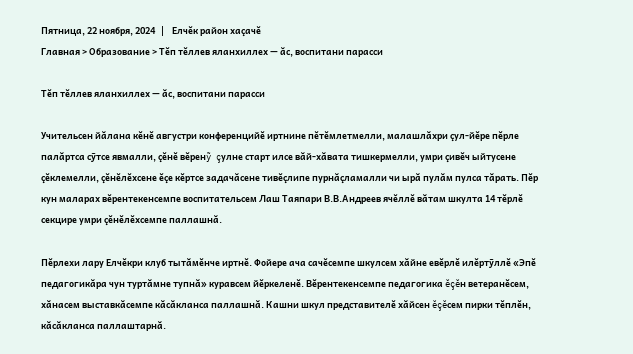Пятница, 22 ноября, 2024   |    Елчĕк район хаçачĕ
Главная > Образование > Тĕп тĕллев яланхиллех — ăс, воспитани парасси

Тĕп тĕллев яланхиллех — ăс, воспитани парасси

Учительсен йăлана кĕнĕ августри конференцийĕ иртнине пĕтĕмлетмелли, малашлăхри çул-йĕре пĕрле палăртса сỹтсе явмалли, çĕнĕ вĕренỹ çулне старт илсе вăй-хăвата тишкермелли, умри çивĕч ыйтусене çĕклемелли, çĕнĕлĕхсене ĕçе кĕртсе задачăсене тивĕçлипе пурнăçламалли чи ырă пулăм пулса тăрать. Пĕр кун маларах вĕрентекенсемпе воспитательсем Лаш Таяпари В.В.Андреев ячĕллĕ вăтам шкулта 14 тĕрлĕ секцире умри çĕнĕлĕхсемпе паллашнă.

Пĕрлехи лару Елчĕкри клуб тытăмĕнче иртнĕ. Фойере ача сачĕсемпе шкулсем хăйне евĕрлĕ илĕртỹллĕ «Эпĕ педагогикăра чун туртăмне тупнă» куравсем йĕркеленĕ. Вĕрентекенсемпе педагогика ĕçĕн ветеранĕсем, хăнасем выставкăсемпе кăсăкланса паллашнă. Кашни шкул представителĕ хăйсен ĕçĕсем пирки тĕплĕн, кăсăкланса паллаштарнă.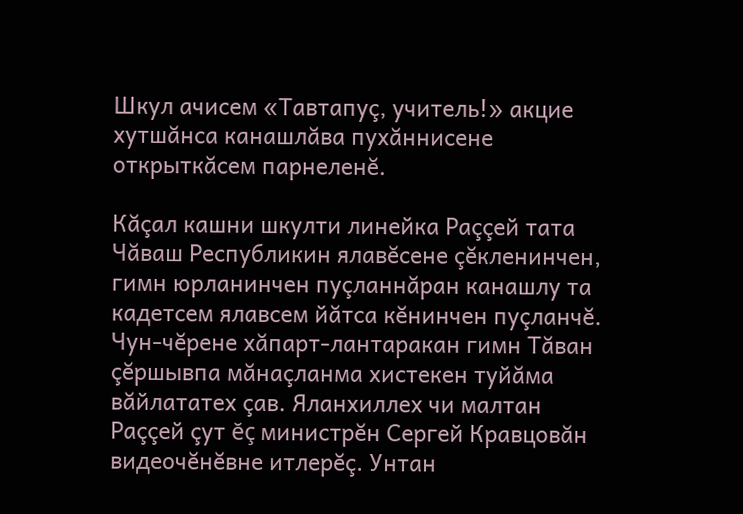Шкул ачисем «Тавтапуç, учитель!» акцие хутшăнса канашлăва пухăннисене открыткăсем парнеленĕ.

Кăçал кашни шкулти линейка Раççей тата Чăваш Республикин ялавĕсене çĕкленинчен, гимн юрланинчен пуçланнăран канашлу та кадетсем ялавсем йăтса кĕнинчен пуçланчĕ. Чун-чĕрене хăпарт-лантаракан гимн Тăван çĕршывпа мăнаçланма хистекен туйăма вăйлататех çав. Яланхиллех чи малтан Раççей çут ĕç министрĕн Сергей Кравцовăн видеочĕнĕвне итлерĕç. Унтан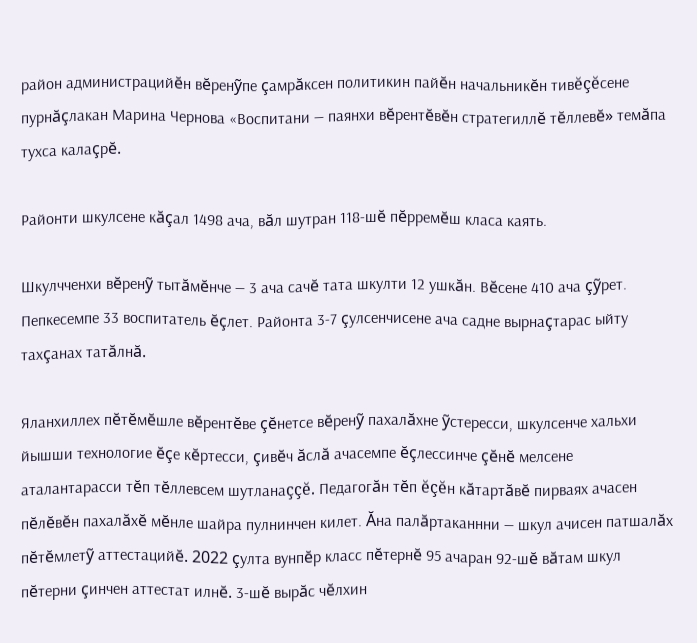район администрацийĕн вĕренỹпе çамрăксен политикин пайĕн начальникĕн тивĕçĕсене пурнăçлакан Марина Чернова «Воспитани — паянхи вĕрентĕвĕн стратегиллĕ тĕллевĕ» темăпа тухса калаçрĕ.

Районти шкулсене кăçал 1498 ача, вăл шутран 118-шĕ пĕрремĕш класа каять.

Шкулчченхи вĕренỹ тытăмĕнче — 3 ача сачĕ тата шкулти 12 ушкăн. Вĕсене 410 ача çỹрет. Пепкесемпе 33 воспитатель ĕçлет. Районта 3-7 çулсенчисене ача садне вырнаçтарас ыйту тахçанах татăлнă.

Яланхиллех пĕтĕмĕшле вĕрентĕве çĕнетсе вĕренỹ пахалăхне ỹстересси, шкулсенче хальхи йышши технологие ĕçе кĕртесси, çивĕч ăслă ачасемпе ĕçлессинче çĕнĕ мелсене аталантарасси тĕп тĕллевсем шутланаççĕ. Педагогăн тĕп ĕçĕн кăтартăвĕ пирваях ачасен пĕлĕвĕн пахалăхĕ мĕнле шайра пулнинчен килет. Ăна палăртаканнни — шкул ачисен патшалăх пĕтĕмлетỹ аттестацийĕ. 2022 çулта вунпĕр класс пĕтернĕ 95 ачаран 92-шĕ вăтам шкул пĕтерни çинчен аттестат илнĕ. 3-шĕ вырăс чĕлхин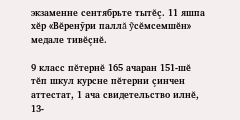экзаменне сентябрьте тытĕç. 11 яшпа хĕр «Вĕренỹри паллă ỹсĕмсемшĕн» медале тивĕçнĕ.

9 класс пĕтернĕ 165 ачаран 151-шĕ тĕп шкул курсне пĕтерни çинчен аттестат, 1 ача свидетельство илнĕ, 13-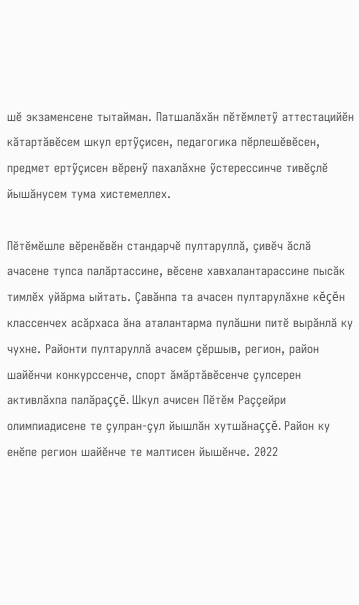шĕ экзаменсене тытайман. Патшалăхăн пĕтĕмлетỹ аттестацийĕн кăтартăвĕсем шкул ертỹçисен, педагогика пĕрлешĕвĕсен, предмет ертỹçисен вĕренỹ пахалăхне ỹстерессинче тивĕçлĕ йышăнусем тума хистемеллех.

Пĕтĕмĕшле вĕренĕвĕн стандарчĕ пултаруллă, çивĕч ăслă ачасене тупса палăртассине, вĕсене хавхалантарассине пысăк тимлĕх уйăрма ыйтать. Çавăнпа та ачасен пултарулăхне кĕçĕн классенчех асăрхаса ăна аталантарма пулăшни питĕ вырăнлă ку чухне. Районти пултаруллă ачасем çĕршыв, регион, район шайĕнчи конкурссенче, спорт ăмăртăвĕсенче çулсерен активлăхпа палăраççĕ. Шкул ачисен Пĕтĕм Раççейри олимпиадисене те çулран-çул йышлăн хутшăнаççĕ. Район ку енĕпе регион шайĕнче те малтисен йышĕнче. 2022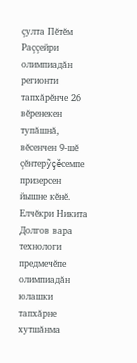çулта Пĕтĕм Раççейри олимпиадăн регионти тапхăрĕнче 26 вĕренекен тупăшнă, вĕсенчен 9-шĕ çĕнтерỹçĕсемпе призерсен йышне кĕнĕ. Елчĕкри Никита Долгов вара технологи предмечĕпе олимпиадăн юлашки тапхăрне хутшăнма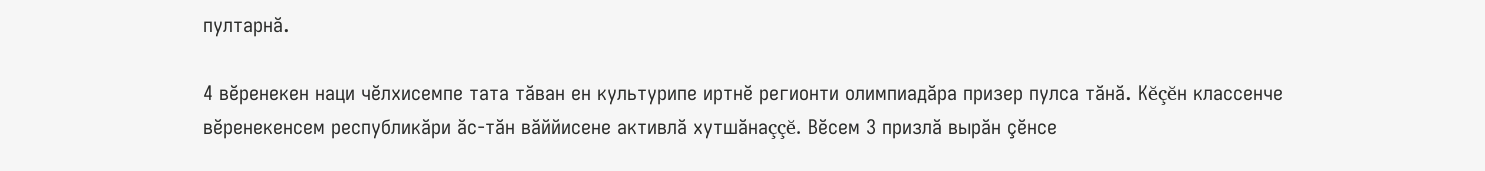пултарнă.

4 вĕренекен наци чĕлхисемпе тата тăван ен культурипе иртнĕ регионти олимпиадăра призер пулса тăнă. Кĕçĕн классенче вĕренекенсем республикăри ăс-тăн вăййисене активлă хутшăнаççĕ. Вĕсем 3 призлă вырăн çĕнсе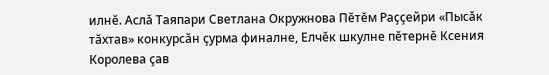илнĕ. Аслă Таяпари Светлана Окружнова Пĕтĕм Раççейри «Пысăк тăхтав» конкурсăн çурма финалне, Елчĕк шкулне пĕтернĕ Ксения Королева çав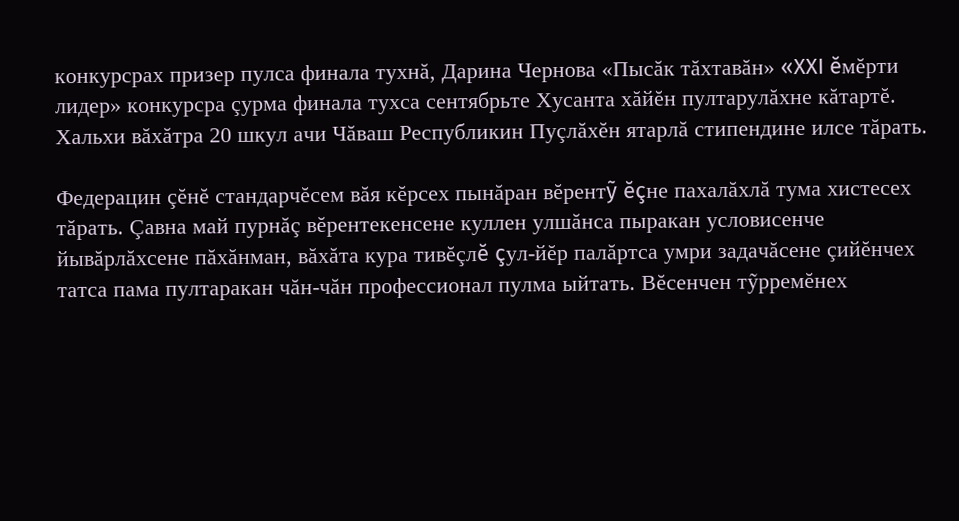конкурсрах призер пулса финала тухнă, Дарина Чернова «Пысăк тăхтавăн» «XXI ĕмĕрти лидер» конкурсра çурма финала тухса сентябрьте Хусанта хăйĕн пултарулăхне кăтартĕ. Хальхи вăхăтра 20 шкул ачи Чăваш Республикин Пуçлăхĕн ятарлă стипендине илсе тăрать.

Федерацин çĕнĕ стандарчĕсем вăя кĕрсех пынăран вĕрентỹ ĕçне пахалăхлă тума хистесех тăрать. Çавна май пурнăç вĕрентекенсене куллен улшăнса пыракан условисенче йывăрлăхсене пăхăнман, вăхăта кура тивĕçлĕ çул-йĕр палăртса умри задачăсене çийĕнчех татса пама пултаракан чăн-чăн профессионал пулма ыйтать. Вĕсенчен тỹрремĕнех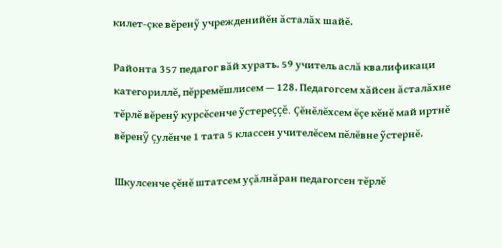килет-çке вĕренỹ учрежденийĕн ăсталăх шайĕ.

Районта 357 педагог вăй хурать. 59 учитель аслă квалификаци категориллĕ, пĕрремĕшлисем — 128. Педагогсем хăйсен ăсталăхне тĕрлĕ вĕренỹ курсĕсенче ỹстереççĕ. Çĕнĕлĕхсем ĕçе кĕнĕ май иртнĕ вĕренỹ çулĕнче 1 тата 5 классен учителĕсем пĕлĕвне ỹстернĕ.

Шкулсенче çĕнĕ штатсем уçăлнăран педагогсен тĕрлĕ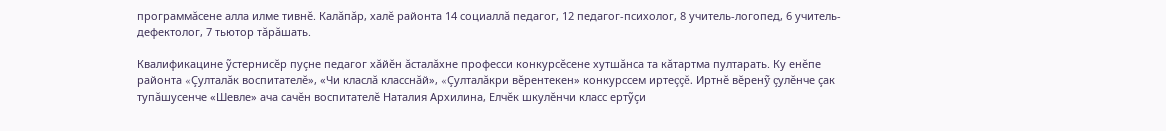программăсене алла илме тивнĕ. Калăпăр, халĕ районта 14 социаллă педагог, 12 педагог-психолог, 8 учитель-логопед, 6 учитель-дефектолог, 7 тьютор тăрăшать.

Квалификацине ỹстернисĕр пуçне педагог хăйĕн ăсталăхне професси конкурсĕсене хутшăнса та кăтартма пултарать. Ку енĕпе районта «Çулталăк воспитателĕ», «Чи класлă класснăй», «Çулталăкри вĕрентекен» конкурссем иртеççĕ. Иртнĕ вĕренỹ çулĕнче çак тупăшусенче «Шевле» ача сачĕн воспитателĕ Наталия Архилина, Елчĕк шкулĕнчи класс ертỹçи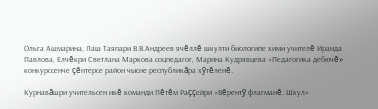Ольга Ашмарина, Лаш Таяпари В.В.Андреев ячĕллĕ шкулти биологипе хими учителĕ Ираида Павлова, Елчĕкри Светлана Маркова соцпедагог, Марина Кудрявцева «Педагогика дебючĕ» конкурссенче çĕнтерсе район чысне республикăра хỹтĕленĕ.

Курнавăшри учительсен икĕ команди Пĕтĕм Раççейри «Вĕрентỹ флагманĕ. Шкул»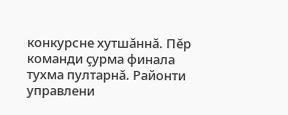конкурсне хутшăннă. Пĕр команди çурма финала тухма пултарнă. Районти управлени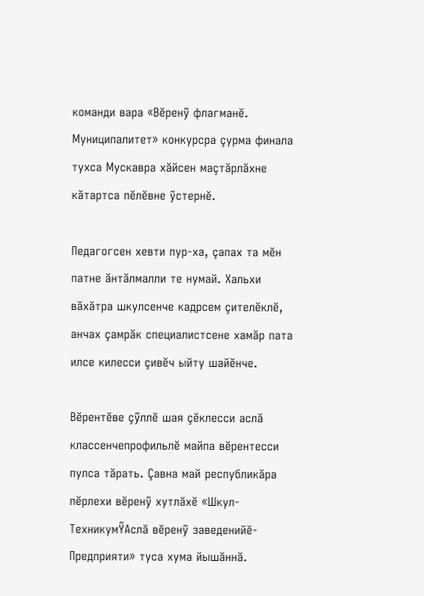команди вара «Вĕренỹ флагманĕ. Муниципалитет» конкурсра çурма финала тухса Мускавра хăйсен маçтăрлăхне кăтартса пĕлĕвне ỹстернĕ.

Педагогсен хевти пур-ха, çапах та мĕн патне ăнтăлмалли те нумай. Хальхи вăхăтра шкулсенче кадрсем çителĕклĕ, анчах çамрăк специалистсене хамăр пата илсе килесси çивĕч ыйту шайĕнче.

Вĕрентĕве çỹллĕ шая çĕклесси аслă классенчепрофильлĕ майпа вĕрентесси пулса тăрать. Çавна май республикăра пĕрлехи вĕренỹ хутлăхĕ «Шкул-ТехникумỸАслă вĕренỹ заведенийĕ-Предприяти» туса хума йышăннă.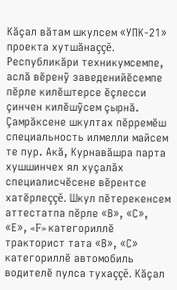Кăçал вăтам шкулсем «УПК-21» проекта хутшăнаççĕ. Республикăри техникумсемпе, аслă вĕренỹ заведенийĕсемпе пĕрле килĕштерсе ĕçлесси çинчен килĕшỹсем çырнă. Çамрăксене шкултах пĕрремĕш специальность илмелли майсем те пур. Акă, Курнавăшра парта хушшинчех ял хуçалăх специалисчĕсене вĕрентсе хатĕрлеççĕ. Шкул пĕтерекенсем аттестатпа пĕрле «В», «С», «Е», «F» категориллĕ тракторист тата «В», «С» категориллĕ автомобиль водителĕ пулса тухаççĕ. Кăçал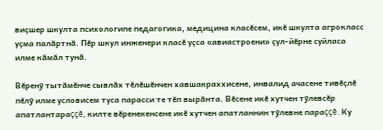виçшер шкулта психологипе педагогика, медицина класĕсем, икĕ шкулта агрокласс уçма палăртнă. Пĕр шкул инженери класĕ уçса «авиастроени» çул-йĕрне суйласа илме кăмăл тунă.

Вĕренỹ тытăмĕнче сывлăх тĕлĕшĕнчен хавшакраххисене, инвалид ачасене тивĕçлĕ пĕлỹ илме условисем туса парасси те тĕп вырăнта. Вĕсене икĕ хутчен тỹлевсĕр апатлантараççĕ, килте вĕренекенсене икĕ хутчен апатланнин тỹлевне параççĕ. Ку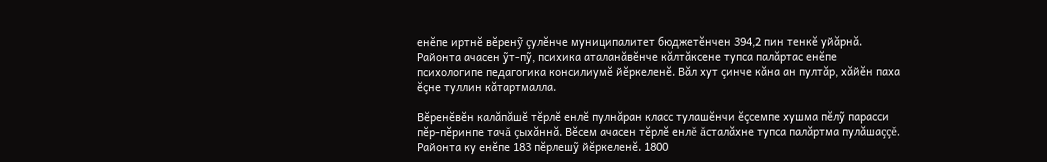енĕпе иртнĕ вĕренỹ çулĕнче муниципалитет бюджетĕнчен 394,2 пин тенкĕ уйăрнă. Районта ачасен ỹт-пỹ, психика аталанăвĕнче кăлтăксене тупса палăртас енĕпе психологипе педагогика консилиумĕ йĕркеленĕ. Вăл хут çинче кăна ан пултăр, хăйĕн паха ĕçне туллин кăтартмалла.

Вĕренĕвĕн калăпăшĕ тĕрлĕ енлĕ пулнăран класс тулашĕнчи ĕçсемпе хушма пĕлỹ парасси пĕр-пĕринпе тачă çыхăннă. Вĕсем ачасен тĕрлĕ енлĕ ăсталăхне тупса палăртма пулăшаççĕ. Районта ку енĕпе 183 пĕрлешỹ йĕркеленĕ. 1800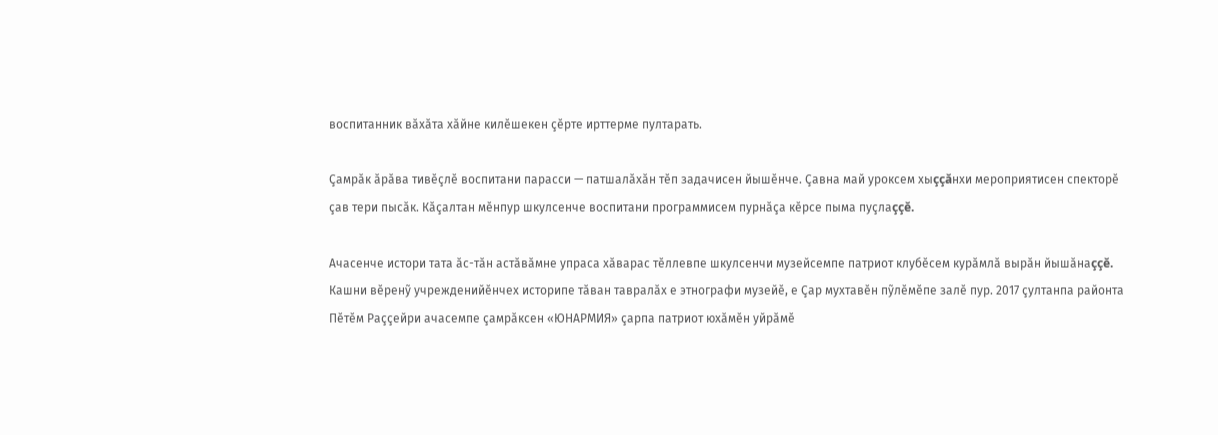воспитанник вăхăта хăйне килĕшекен çĕрте ирттерме пултарать.

Çамрăк ăрăва тивĕçлĕ воспитани парасси — патшалăхăн тĕп задачисен йышĕнче. Çавна май уроксем хыççăнхи мероприятисен спекторĕ çав тери пысăк. Кăçалтан мĕнпур шкулсенче воспитани программисем пурнăçа кĕрсе пыма пуçлаççĕ.

Ачасенче истори тата ăс-тăн астăвăмне упраса хăварас тĕллевпе шкулсенчи музейсемпе патриот клубĕсем курăмлă вырăн йышăнаççĕ. Кашни вĕренỹ учрежденийĕнчех историпе тăван тавралăх е этнографи музейĕ, е Çар мухтавĕн пỹлĕмĕпе залĕ пур. 2017 çултанпа районта Пĕтĕм Раççейри ачасемпе çамрăксен «ЮНАРМИЯ» çарпа патриот юхăмĕн уйрăмĕ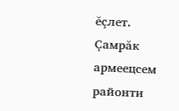ĕçлет. Çамрăк армеецсем районти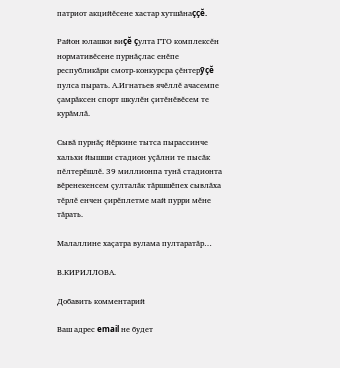патриот акцийĕсене хастар хутшăнаççĕ.

Район юлашки виçĕ çулта ГТО комплексĕн нормативĕсене пурнăçлас енĕпе республикăри смотр-конкурсра çĕнтерỹçĕ пулса пырать. А.Игнатьев ячĕллĕ ачасемпе çамрăксен спорт шкулĕн çитĕнĕвĕсем те курăмлă.

Сывă пурнăç йĕркине тытса пырассинче хальхи йышши стадион уçăлни те пысăк пĕлтерĕшлĕ. 39 миллионпа тунă стадионта вĕренекенсем çулталăк тăршшĕпех сывлăха тĕрлĕ енчен çирĕплетме май пурри мĕне тăрать.

Малаллине хаçатра вулама пултаратăр…

В.КИРИЛЛОВА.

Добавить комментарий

Ваш адрес email не будет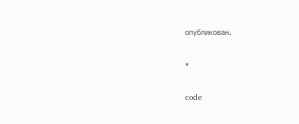опубликован.

*

code